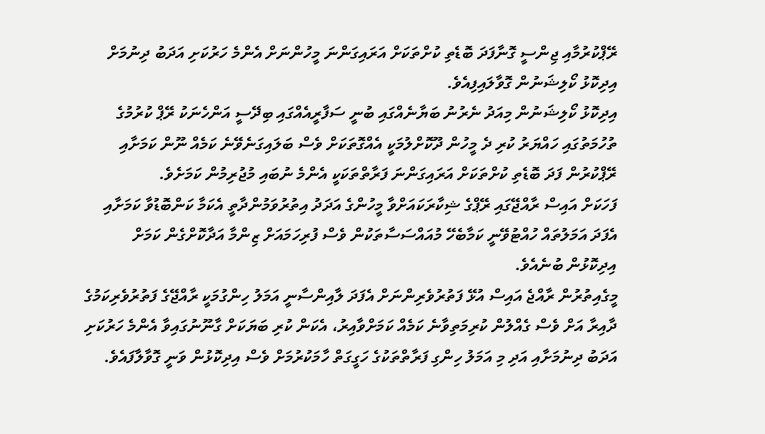ރޭޕްކުރުމާއި ޖިންސީ ގޮނާފަދަ ބޮޑެތި ކުށްތަކަށް އަރައިގަންނަ މީހުންނަށް އެންމެ ހަރުކަށި އަދަބު ދިނުމަށް އިދިކޮޅު ކޯލިޝަނުން ގޮވާލައިފިއެވެ.
އިދިކޮޅު ކޯލިޝަނުން މިއަދު ނެރުނު ބަޔާނެއްގައި ބުނީ ސަފާރީއެއްގައި ބިދޭސީ އަންހެނަކު ރޭޕް ކުރުމުގެ ތުހުމަތުގައި ހައްޔަރު ކުރި ދެ މީހުން ދޫކޮށްލުމަކީ އެއްގޮތަކަށް ވެސް ބަލައިގަނެވޭނެ ކަމެއް ނޫން ކަމަށާއި ރޭޕްކުރުން ފަދަ ބޮޑެތި ކުށްތަކަށް އަރައިގަންނަ ފަރާތްތަކަކީ އެންމެ ނުބައި މުޖުރިމުން ކަމަށެވެ.
ފަހަކަށް އައިސް ރާއްޖޭގައި ރޭޕްގެ ޝިކާރަކައަށްވާ މީހުންގެ އަދަދު އިތުރުވަމުންދާތީ އެކަމާ ކަންބޮޑުވާ ކަމަށާއި އެފަދަ އަމަލުތައް ހުއްޓުވޭނީ ކަމާބެހޭ މުއައްސަސާތަކުން ވެސް ފުރިހަމައަށް ޒިންމާ އަދާކޮށްގެން ކަމަށް އިދިކޮޅުން ބުނެއެވެ.
މީގެއިތުރުން ރާއްޖެ އައިސް އުޅޭ ފަތުރުވެރިންނަށް އެފަދަ ލާއިންސާނީ އަމަލު ހިންގުމަކީ ރާއްޖޭގެ ފަތުރުވެރިކަމުގެ ދާއިރާ އަށް ވެސް ގެއްލުން ކުރިމަތިވާނެ ކަމެއް ކަމަށްވާއިރު، އެކަން ކުރި ބަޔަކަށް ގާނޫނުގައިވާ އެންމެ ހަރުކަށި އަދަބު ދިނުމަށާއި އަދި މި އަމަލު ހިންގި ފަރާތްތަކުގެ ހަގީގަތް ހާމަކުރުމަށް ވެސް އިދިކޮޅުން ވަނީ ގޮވާލާފައެވެ.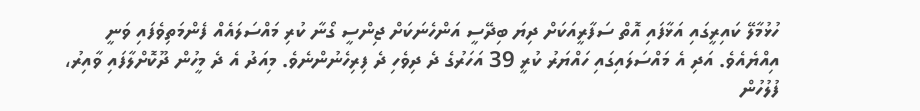ހުޅުމާލޭ ކައިރީގައި އަޅާފައި އޮތް ސަފާރީއަކަށް ދިޔަ ބިދޭސީ އަންހެނަކަށް ޖިންސީ ގޯނާ ކުރި މައްސަލައެއް ފެންމަތިވެފައި ވަނީ އިއްޔެއެވެ. އަދި އެ މައްސަލައިގައި ހައްޔަރު ކުރީ 39 އަހަރުގެ ދެ ދިވެހި ދެ ފިރިހެނުންނެވެ. މިއަދު އެ ދެ މީހުން ދޫކޮށްލާފައި ވާއިރު، ފުލުހުން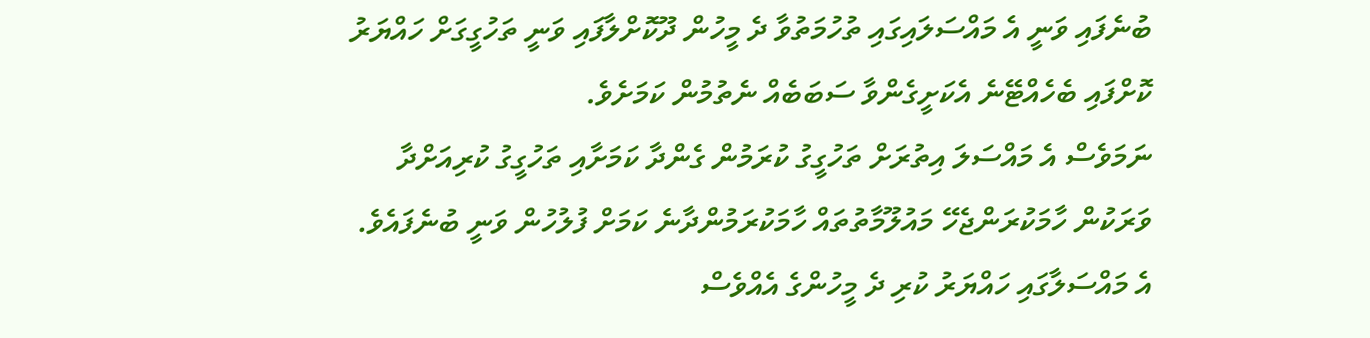ބުނެފައި ވަނީ އެ މައްސަލައިގައި ތުހުމަތުވާ ދެ މީހުން ދޫކޮށްލާފައި ވަނީ ތަހުގީގަށް ހައްޔަރު ކޮށްފައި ބެހެއްޓޭނެ އެކަށީގެންވާ ސަބަބެއް ނެތުމުން ކަމަށެވެ.
ނަމަވެސް އެ މައްސަލަ އިތުރަށް ތަހުގީގު ކުރަމުން ގެންދާ ކަމަށާއި ތަހުގީގު ކުރިއަށްދާ ވަރަކުން ހާމަކުރަންޖެހޭ މައުލޫމާތުތައް ހާމަކުރަމުންދާނެ ކަމަށް ފުލުހުން ވަނީ ބުނެފައެވެ.
އެ މައްސަލާގައި ހައްޔަރު ކުރި ދެ މީހުންގެ އެއްވެސް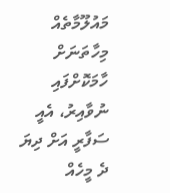މައުލޫމާތެއް މިހާތަނަށް ހާމަކޮށްފައި ނުވާއިރު، އެއީ ސަފާރީ އަށް ދިޔަ ދެ މީހެއް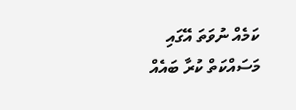ކަމެއް ނުވަތަ އޭގައި މަސައްކަތް ކުރާ ބައެއް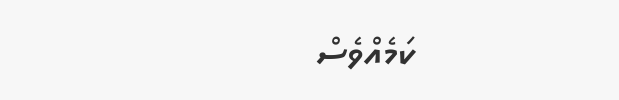ކަމެއްވެސް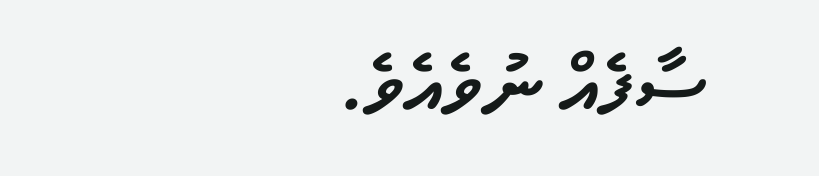ސާފެއް ނުވެއެވެ.